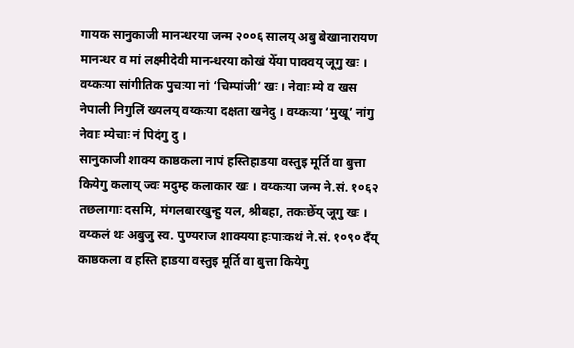गायक सानुकाजी मानन्धरया जन्म २००६ सालय् अबु बेखानारायण मानन्धर व मां लक्ष्मीदेवी मानन्धरया कोखं येँया पाक्वय् जूगु खः । वय्कःया सांगीतिक पुचःया नां ‘चिम्पांजी’ खः । नेवाः म्ये व खस नेपाली निगुलिं ख्यलय् वय्कःया दक्षता खनेदु । वय्कःया ‘मुखू’ नांगु नेवाः म्येचाः नं पिदंगु दु ।
सानुकाजी शाक्य काष्ठकला नापं हस्तिहाडया वस्तुइ मूर्ति वा बुत्ता कियेगु कलाय् ज्वः मदुम्ह कलाकार खः । वय्कःया जन्म ने.सं. १०६२ तछलागाः दसमि, मंगलबारखुन्हु यल, श्रीबहा, तकःछेँय् जूगु खः । वय्कलं थः अबुजु स्व. पुण्यराज शाक्यया हःपाःकथं ने.सं. १०९० दँय् काष्ठकला व हस्ति हाडया वस्तुइ मूर्ति वा बुत्ता कियेगु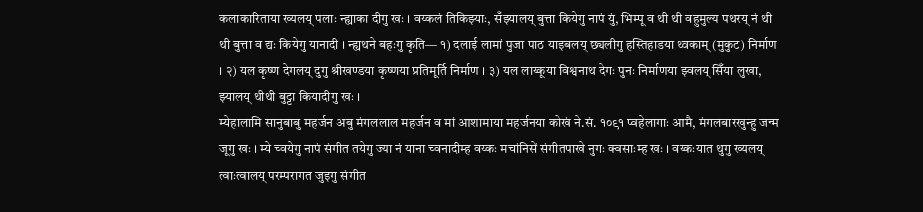कलाकारिताया ख्यलय् पलाः न्ह्याका दीगु खः । वय्कलं तिकिझ्याः, सँझ्यालय् बुत्ता कियेगु नापं युं, भिम्पू व थी थी वहुमुल्य पथरय् नं थी थी बुत्ता व द्यः कियेगु यानादी । न्ह्यथने बहःगु कृति— १) दलाई लामां पुजा पाठ याइबलय् छ्यलीगु हस्तिहाडया थ्वकाम् (मुकुट) निर्माण । २) यल कृष्ण देगलय् दुगु श्रीखण्डया कृष्णया प्रतिमूर्ति निर्माण । ३) यल लाय्कूया विश्वनाथ देगः पुनः निर्माणया झ्वलय् सिँया लुखा, झ्यालय् थीथी बुट्टा कियादीगु खः ।
म्येहालामि सानुबाबु महर्जन अबु मंगललाल महर्जन व मां आशामाया महर्जनया कोखं ने.सं. १०९१ प्वहेलागाः आमै, मंगलबारखुन्हु जन्म जूगु खः । म्ये च्वयेगु नापं संगीत तयेगु ज्या नं याना च्वनादीम्ह वय्कः मचांनिसें संगीतपाखे नुगः क्वसाःम्ह खः । वय्कःयात थुगु ख्यलय् त्वाःत्वालय् परम्परागत जुइगु संगीत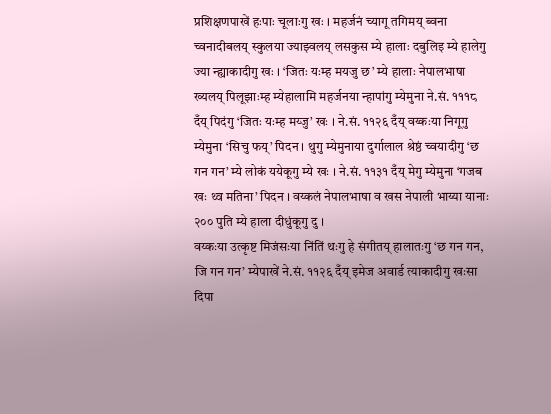प्रशिक्षणपाखें हःपाः चूलाःगु खः । महर्जनं च्यागू तगिमय् ब्वना च्वनादीबलय् स्कुलया ज्याझ्वलय् लसकुस म्ये हालाः दबुलिइ म्ये हालेगु ज्या न्ह्याकादीगु खः । ‘जितः यःम्ह मयजु छ’ म्ये हालाः नेपालभाषा ख्यलय् पिलूझाःम्ह म्येहालामि महर्जनया न्हापांगु म्येमुना ने.सं. १११८ दँय् पिदंगु ‘जितः यःम्ह मय्जु’ खः । ने.सं. ११२६ दँय् वय्कःया निगूगु म्येमुना ‘सिचु फय्’ पिदन । थुगु म्येमुनाया दुर्गालाल श्रेष्ठं च्वयादीगु ‘छ गन गन’ म्ये लोकं ययेकूगु म्ये खः । ने.सं. ११३१ दँय् मेगु म्येमुना ‘गजब खः थ्व मतिना’ पिदन । वय्कलं नेपालभाषा व खस नेपाली भाय्या यानाः २०० पुति म्ये हाला दीधुंकूगु दु ।
वय्कःया उत्कृष्ट मिजंसःया निंतिं थःगु हे संगीतय् हालातःगु ‘छ गन गन, जि गन गन’ म्येपाखें ने.सं. ११२६ दँय् इमेज अवार्ड त्याकादीगु खःसा दिपा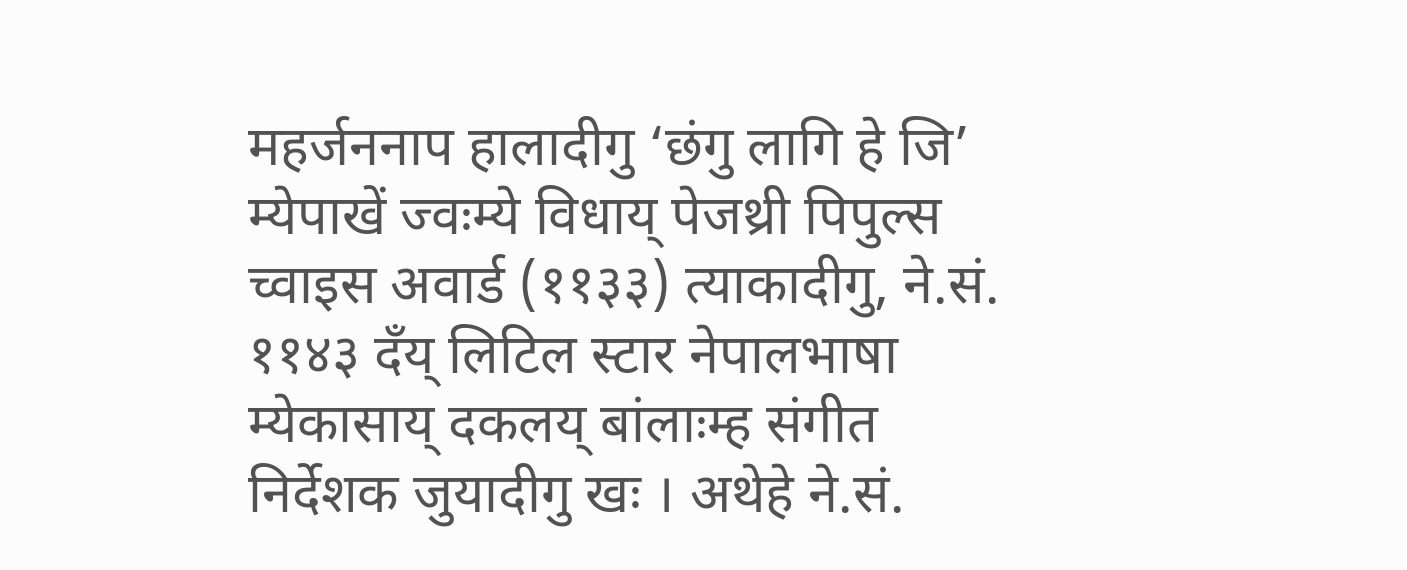महर्जननाप हालादीगु ‘छंगु लागि हे जि’ म्येपाखें ज्वःम्ये विधाय् पेजथ्री पिपुल्स च्वाइस अवार्ड (११३३) त्याकादीगु, ने.सं. ११४३ दँय् लिटिल स्टार नेपालभाषा म्येकासाय् दकलय् बांलाःम्ह संगीत निर्देशक जुयादीगु खः । अथेहे ने.सं.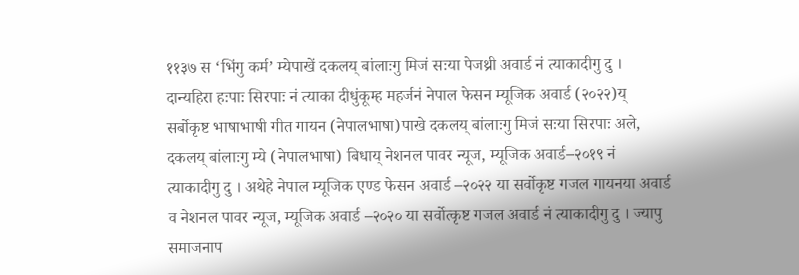११३७ स ‘भिंगु कर्म’ म्येपाखें दकलय् बांलाःगु मिजं सःया पेजथ्री अवार्ड नं त्याकादीगु दु ।
दान्यहिरा हःपाः सिरपाः नं त्याका दीधुंकूम्ह महर्जनं नेपाल फेसन म्यूजिक अवार्ड (२०२२)य् सर्बोकृष्ट भाषाभाषी गीत गायन (नेपालभाषा)पाखे दकलय् बांलाःगु मिजं सःया सिरपाः अले, दकलय् बांलाःगु म्ये (नेपालभाषा) बिधाय् नेशनल पावर न्यूज, म्यूजिक अवार्ड–२०१९ नं त्याकादीगु दु । अथेहे नेपाल म्यूजिक एण्ड फेसन अवार्ड –२०२२ या सर्वोकृष्ट गजल गायनया अवार्ड व नेशनल पावर न्यूज, म्यूजिक अवार्ड –२०२० या सर्वोत्कृष्ट गजल अवार्ड नं त्याकादीगु दु । ज्यापु समाजनाप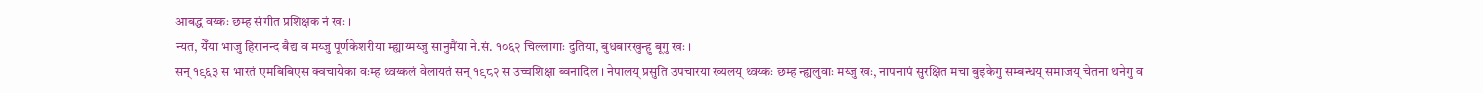आबद्ध वय्कः छम्ह संगीत प्रशिक्षक नं खः ।
न्यत, येँया भाजु हिरानन्द बैद्य व मय्जु पूर्णकेशरीया म्ह्याय्मय्जु सानुमैंया ने.सं. १०६२ चिल्लागाः दुतिया, बुधबारखुन्हु बूगु खः ।
सन् १९६३ स भारतं एमबिबिएस क्वचायेका वःम्ह थ्वय्कलं वेलायतं सन् १९८२ स उच्चशिक्षा ब्वनादिल । नेपालय् प्रसुति उपचारया ख्यलय् थ्वय्कः छम्ह न्ह्यलुवाः मय्जु खः, नापनापं सुरक्षित मचा बुइकेगु सम्बन्धय् समाजय् चेतना थनेगु व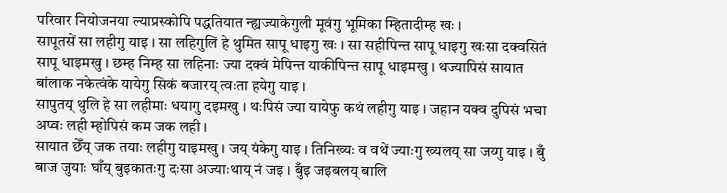परिवार नियोजनया ल्याप्रस्कोपि पद्धतियात न्ह्यज्याकेगुली मूवंगु भूमिका म्हितादीम्ह खः ।
सापूतसें सा लहीगु याइ । सा लहिगुलिं हे थुमित सापू धाइगु खः । सा सहीपिन्त सापू धाइगु खःसा दक्वसितं सापू धाइमखु । छम्ह निम्ह सा लहिनाः ज्या दक्वं मेपिन्त याकीपिन्त सापू धाइमखु । थज्यापिसं सायात बांलाक नकेत्वंके यायेगु सिकं बजारय् त्वःता हयेगु याइ ।
सापुतय् थुलि हे सा लहीमाः धयागु दइमखु । थःपिसं ज्या यायेफु कथं लहीगु याइ । जहान यक्व दुपिसं भचा अप्वः लही म्होपिसं कम जक लही ।
सायात छेँय् जक तयाः लहीगु याइमखु । जय् यंकेगु याइ । तिनिख्यः व वथें ज्याःगु ख्यलय् सा जय्गु याइ । बुँ बाज जुयाः घाँय् बुइकातःगु दःसा अज्याःथाय् नं जइ । बुँइ जइबलय् बालि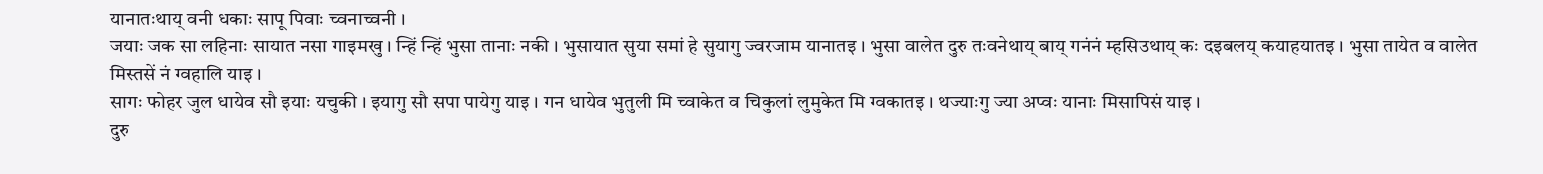यानातःथाय् वनी धकाः सापू पिवाः च्वनाच्वनी ।
जयाः जक सा लहिनाः सायात नसा गाइमखु । न्हिं न्हिं भुसा तानाः नकी । भुसायात सुया समां हे सुयागु ज्वरजाम यानातइ । भुसा वालेत दुरु तःवनेथाय् बाय् गनंनं म्हसिउथाय् कः दइबलय् कयाहयातइ । भुसा तायेत व वालेत मिस्तसें नं ग्वहालि याइ ।
सागः फोहर जुल धायेव सौ इयाः यचुकी । इयागु सौ सपा पायेगु याइ । गन धायेव भुतुली मि च्वाकेत व चिकुलां लुमुकेत मि ग्वकातइ । थज्याःगु ज्या अप्वः यानाः मिसापिसं याइ ।
दुरु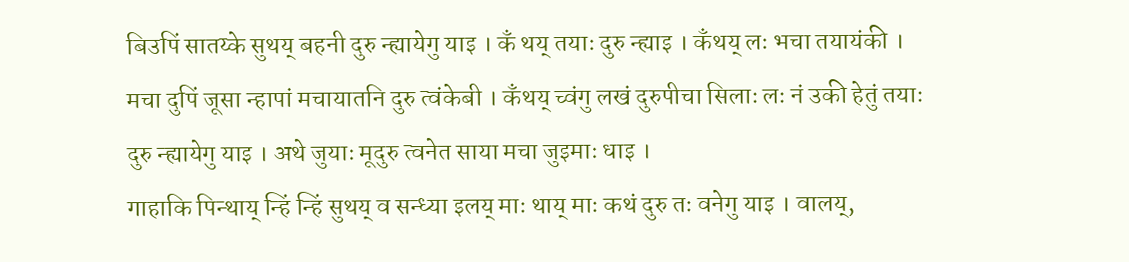बिउपिं सातय्के सुथय् बहनी दुरु न्ह्यायेगु याइ । कँ थय् तयाः दुरु न्ह्याइ । कँथय् लः भचा तयायंकी । मचा दुपिं जूसा न्हापां मचायातनि दुरु त्वंकेबी । कँथय् च्वंगु लखं दुरुपीचा सिलाः लः नं उकी हेतुं तयाः दुरु न्ह्यायेगु याइ । अथे जुयाः मूदुरु त्वनेत साया मचा जुइमाः धाइ ।
गाहाकि पिन्थाय् न्हिं न्हिं सुथय् व सन्ध्या इलय् माः थाय् माः कथं दुरु तः वनेगु याइ । वालय्,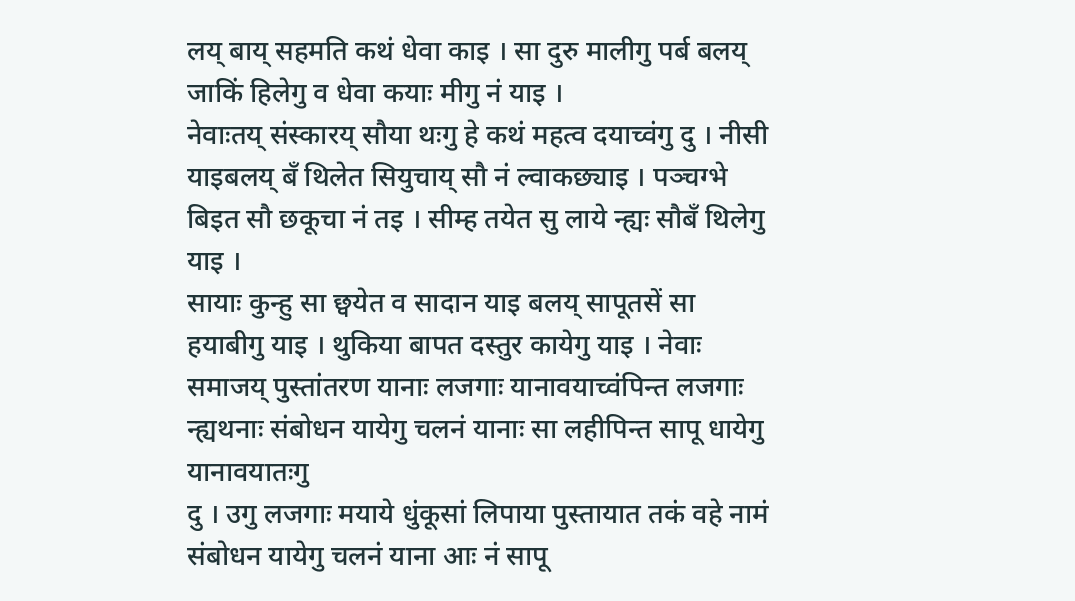लय् बाय् सहमति कथं धेवा काइ । सा दुरु मालीगु पर्ब बलय् जाकिं हिलेगु व धेवा कयाः मीगु नं याइ ।
नेवाःतय् संस्कारय् सौया थःगु हे कथं महत्व दयाच्वंगु दु । नीसी याइबलय् बँ थिलेत सियुचाय् सौ नं ल्वाकछ्याइ । पञ्चग्भे बिइत सौ छकूचा नं तइ । सीम्ह तयेत सु लाये न्ह्यः सौबँ थिलेगु याइ ।
सायाः कुन्हु सा छ्वयेत व सादान याइ बलय् सापूतसें सा हयाबीगु याइ । थुकिया बापत दस्तुर कायेगु याइ । नेवाः समाजय् पुस्तांतरण यानाः लजगाः यानावयाच्वंपिन्त लजगाः न्ह्यथनाः संबोधन यायेगु चलनं यानाः सा लहीपिन्त सापू धायेगु यानावयातःगु
दु । उगु लजगाः मयाये धुंकूसां लिपाया पुस्तायात तकं वहे नामं संबोधन यायेगु चलनं याना आः नं सापू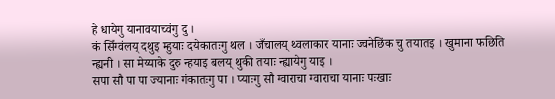हे धायेगु यानावयाच्वंगु दु ।
कं सिँग्वंलय् दथुइ म्हुयाः दयेकातःगु थल । जँचालय् थ्वलाकार यानाः ज्वनेछिंक चु तयातइ । खुमाना फछिति न्ह्यनी । सा मेय्याके दुरु न्हयाइ बलय् थुकी तयाः न्ह्यायेगु याइ ।
सपा सौ पा पा ज्यानाः गंकातःगु पा । प्याःगु सौ ग्वाराचा ग्वाराचा यानाः पःखाः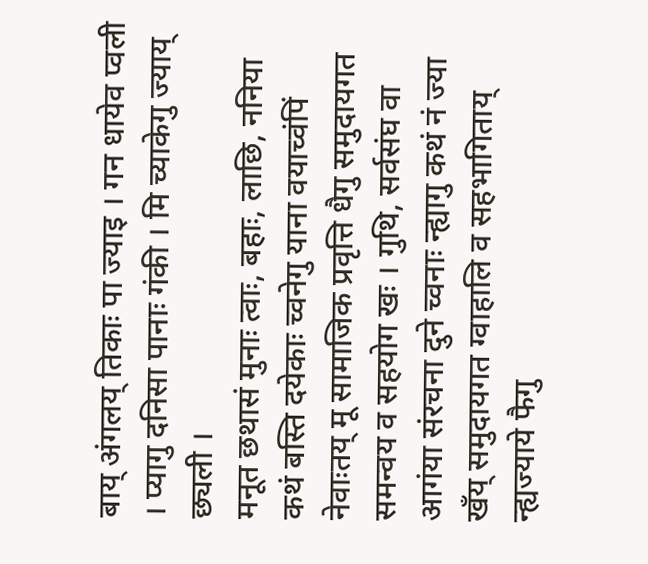बाय् अंगलय् तिकाः पा ज्याइ । गन धायेव प्वली । प्यागु दनिसा पानाः गंकी । मि च्याकेगु ज्याय् छ्यली ।
मनूत छथासं मुनाः त्वाः, बहाः, लाछि, ननिया कथं बस्ति दयेकाः च्वनेगु याना वयाच्वंपिं नेवाःतय् मू सामाजिक प्रवृत्ति धैगु समुदायगत समन्वय व सहयोग खः । गुथि, सर्वसंघ वा आगंया संरचना दुने च्वनाः न्ह्यागु कथं नं ज्या खँय् समुदायगत ग्वाहालि व सहभागिताय् न्ह्यज्याये फैगु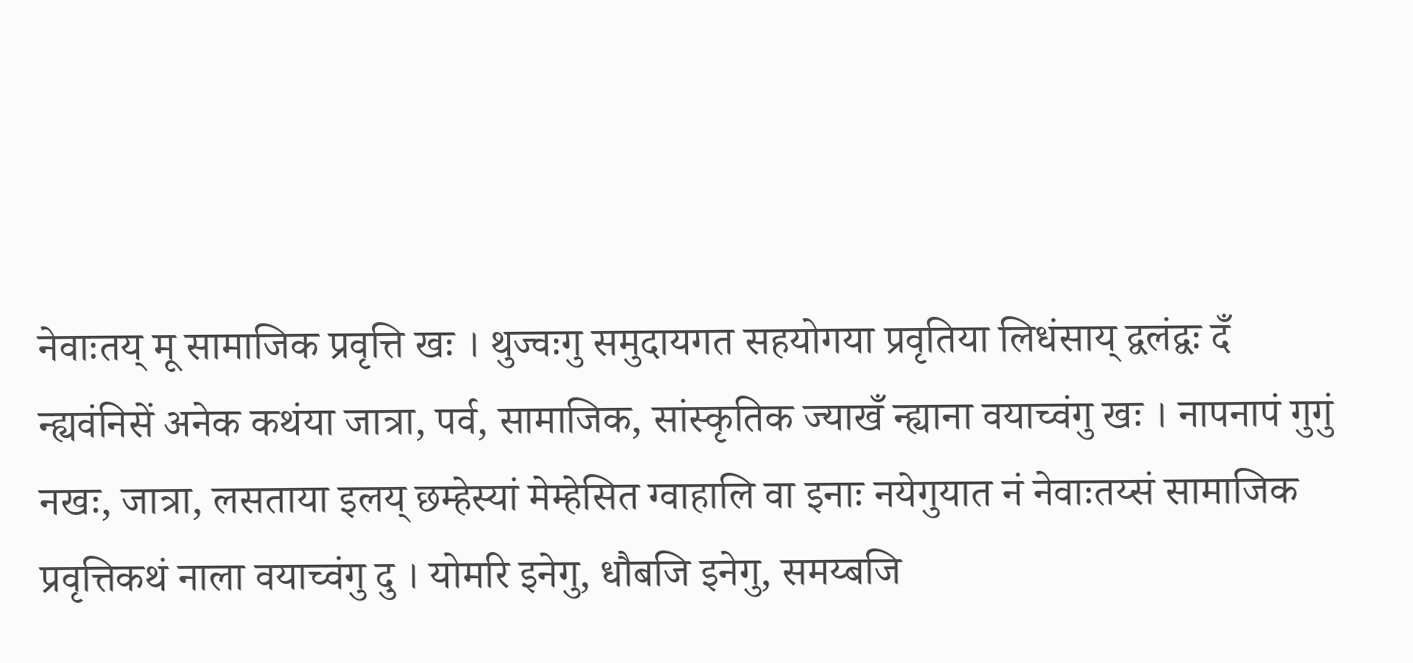नेवाःतय् मू सामाजिक प्रवृत्ति खः । थुज्वःगु समुदायगत सहयोगया प्रवृतिया लिधंसाय् द्वलंद्वः दँ न्ह्यवंनिसें अनेक कथंया जात्रा, पर्व, सामाजिक, सांस्कृतिक ज्याखँ न्ह्याना वयाच्वंगु खः । नापनापं गुगुं नखः, जात्रा, लसताया इलय् छम्हेस्यां मेम्हेसित ग्वाहालि वा इनाः नयेगुयात नं नेवाःतय्सं सामाजिक प्रवृत्तिकथं नाला वयाच्वंगु दु । योमरि इनेगु, धौबजि इनेगु, समय्बजि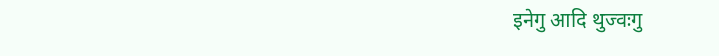इनेगु आदि थुज्वःगु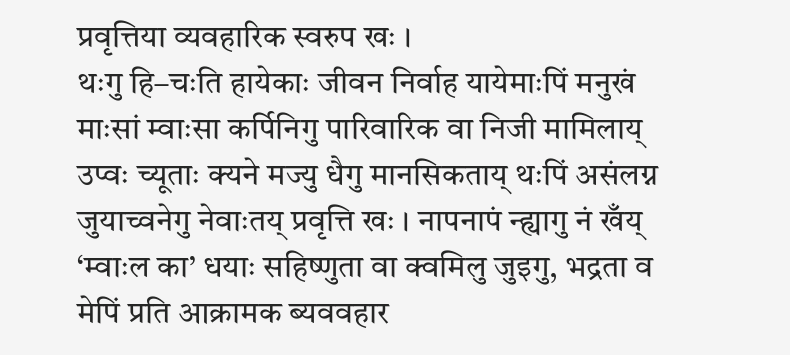प्रवृत्तिया व्यवहारिक स्वरुप खः ।
थःगु हि–चःति हायेकाः जीवन निर्वाह यायेमाःपिं मनुखं माःसां म्वाःसा कर्पिनिगु पारिवारिक वा निजी मामिलाय् उप्वः च्यूताः क्यने मज्यु धैगु मानसिकताय् थःपिं असंलग्न जुयाच्वनेगु नेवाःतय् प्रवृत्ति खः । नापनापं न्ह्यागु नं खँय् ‘म्वाःल का’ धयाः सहिष्णुता वा क्वमिलु जुइगु, भद्रता व मेपिं प्रति आक्रामक ब्यववहार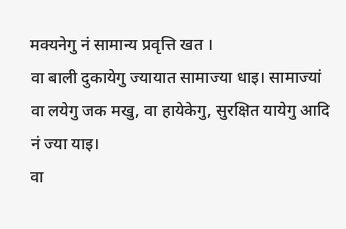मक्यनेगु नं सामान्य प्रवृत्ति खत ।
वा बाली दुकायेगु ज्यायात सामाज्या धाइ। सामाज्यां वा लयेगु जक मखु, वा हायेकेगु, सुरक्षित यायेगु आदि नं ज्या याइ।
वा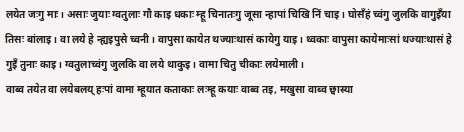लयेत जःगु माः। असाः जुयाः ग्वतुलाः गौ काइ धकाः म्हू चिनातःगु जूसा न्हापां चिखि निं चाइ। घोसँहं च्वंगु जुलकि वागुइँया तिसः बांलाइ। वा लये हे न्ह्यइपुसे च्वनी। वापुसा कायेत थज्याःथासं कायेगु याइ। थ्वकाः वापुसा कायेमाःसां थज्याःथासं हे गुइँ तुनाः काइ। ग्वतुलाच्वंगु जुलकि वा लये थाकुइ। वामा चितु चीकाः लयेमाली।
वाब्व तयेत वा लयेबलय् हःपां वामा म्हूयात कताकाः लःम्हू कयाः वाब्व तइ, मखुसा वाब्व छ्वास्या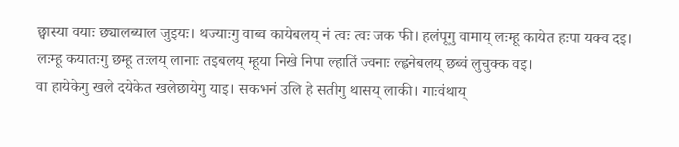छ्वास्या वयाः छ्यालब्याल जुइयः। थज्याःगु वाब्व कायेबलय् नं त्वः त्वः जक फी। हलंपूगु वामाय् लःम्हू कायेत हःपा यक्व दइ। लःम्हू कयातःगु छम्हू तःलय् लानाः तइबलय् म्हूया निखे निपा ल्हातिं ज्वनाः ल्ह्वनेबलय् छब्वं लुचुक्क वइ।
वा हायेकेगु खले दयेकेत खलेछायेगु याइ। सकभनं उलि हे सतीगु थासय् लाकी। गाःवंथाय्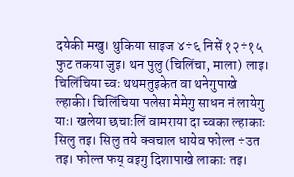दयेकी मखु। थुकिया साइज ४÷६ निसें १२÷१५ फुट तकया जुइ। थन पुलु (चिलिंचा, माला) लाइ। चिलिंचिया च्वः थथमतुइकेत वा थनेगुपाखे ल्हाकी। चिलिंचिया पलेसा मेमेगु साधन नं लायेगु याः। खलेया छचाःलिं वामराया दा च्वका ल्हाकाः सिलु तइ। सिलु तये क्वचाल धायेव फोल्त ÷उत तइ। फोल्त फय् वइगु दिशापाखे लाकाः तइ।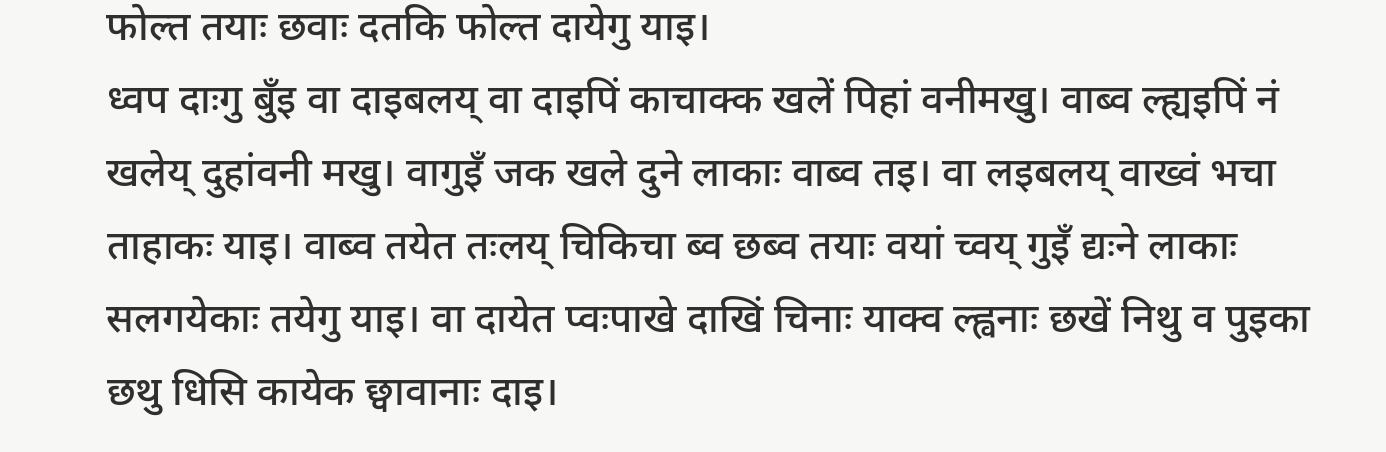फोल्त तयाः छवाः दतकि फोल्त दायेगु याइ।
ध्वप दाःगु बुँइ वा दाइबलय् वा दाइपिं काचाक्क खलें पिहां वनीमखु। वाब्व ल्ह्यइपिं नं खलेय् दुहांवनी मखु। वागुइँ जक खले दुने लाकाः वाब्व तइ। वा लइबलय् वाख्वं भचा ताहाकः याइ। वाब्व तयेत तःलय् चिकिचा ब्व छब्व तयाः वयां च्वय् गुइँ द्यःने लाकाः सलगयेकाः तयेगु याइ। वा दायेत प्वःपाखे दाखिं चिनाः याक्व ल्ह्वनाः छखें निथु व पुइका छथु धिसि कायेक छ्वावानाः दाइ।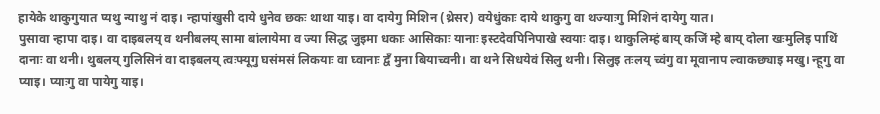हायेके थाकुगुयात प्यथु न्याथु नं दाइ। न्हापांखुसी दाये धुनेव छकः थाथा याइ। वा दायेगु मिशिन (थ्रेसर) वयेधुंकाः दाये थाकुगु वा थज्याःगु मिशिनं दायेगु यात।
पुसावा न्हापा दाइ। वा दाइबलय् व थनीबलय् सामा बांलायेमा व ज्या सिद्ध जुइमा धकाः आसिकाः यानाः इस्टदेवपिनिपाखे स्वयाः दाइ। थाकुलिम्हं बाय् कजिं म्हे बाय् दोला खःमुलिइ पाथिं दानाः वा थनी। थुबलय् गुलिसिनं वा दाइबलय् त्वःफ्यूगु घसंमसं लिकयाः वा घ्वानाः द्वँ मुना बियाच्वनी। वा थने सिधयेवं सिलु थनी। सिलुइ तःलय् च्वंगु वा मूवानाप ल्वाकछ्याइ मखु। न्हूगु वा प्याइ। प्याःगु वा पायेगु याइ।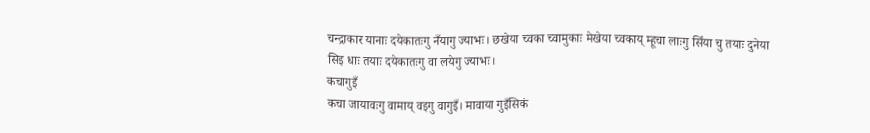चन्द्राकार यानाः दयेकातःगु नँयागु ज्याभः। छखेया च्वका च्वामुकाः मेखेया च्वकाय् म्हूचा लाःगु सिँया चु तयाः दुनेया सिइ धाः तयाः दयेकातःगु वा लयेगु ज्याभः।
कचागुइँ
कचा जायावःगु वामाय् वइगु वागुइँ। मावाया गुइँसिकं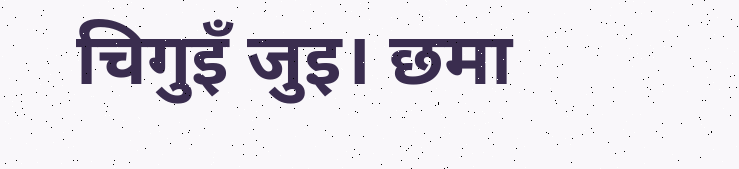चिगुइँ जुइ। छमा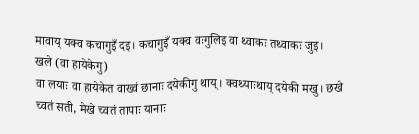मावाय् यक्व कचागुइँ दइ। कचागुइँ यक्व वःगुलिइ वा थ्वाकः तथ्वाकः जुइ।
खले (वा हायेकेगु)
वा लयाः वा हायेकेत वाख्वं छानाः दयेकीगु थाय्। क्वथ्याःथाय् दयेकी मखु। छखे च्वतं सती, मेखे च्वतं तापाः यानाः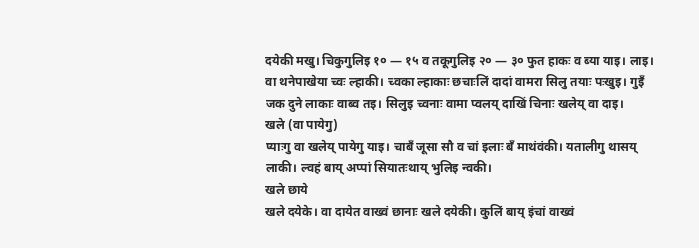दयेकी मखु। चिकुगुलिइ १० — १५ व तकूगुलिइ २० — ३० फुत हाकः व ब्या याइ। लाइ। वा थनेपाखेया च्वः ल्हाकी। च्वका ल्हाकाः छचाःलिं दादां वामरा सिलु तयाः पःखुइ। गुइँ जक दुने लाकाः वाब्व तइ। सिलुइ च्वनाः वामा प्वलय् दाखिं चिनाः खलेय् वा दाइ।
खले (वा पायेगु)
प्याःगु वा खलेय् पायेगु याइ। चाबँ जूसा सौ व चां इलाः बँ माथंवंकी। यतालीगु थासय् लाकी। ल्वहं बाय् अप्पां सियातःथाय् भुलिइ न्वकी।
खले छाये
खले दयेके। वा दायेत वाख्वं छानाः खले दयेकी। कुलिं बाय् इंचां वाख्वं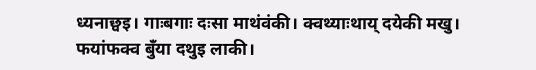ध्यनाछ्वइ। गाःबगाः दःसा माथंवंकी। क्वथ्याःथाय् दयेकी मखु। फयांफक्व बुँया दथुइ लाकी।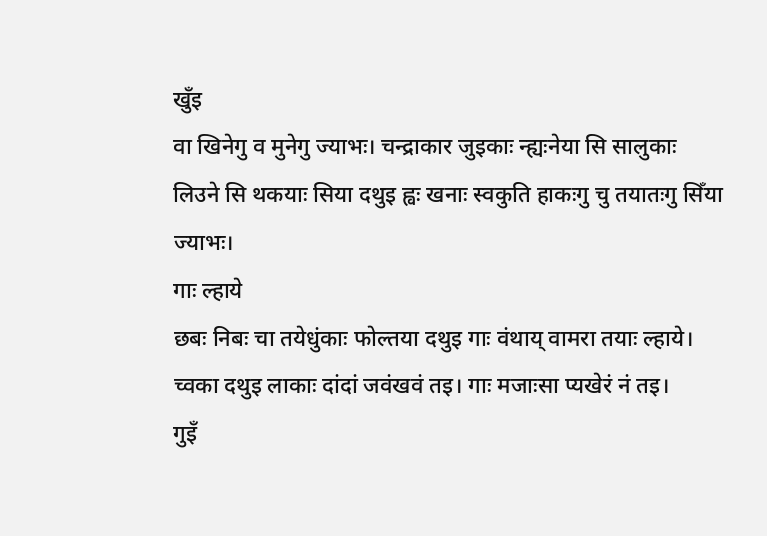खुँइ
वा खिनेगु व मुनेगु ज्याभः। चन्द्राकार जुइकाः न्ह्यःनेया सि सालुकाः लिउने सि थकयाः सिया दथुइ ह्वः खनाः स्वकुति हाकःगु चु तयातःगु सिँया ज्याभः।
गाः ल्हाये
छबः निबः चा तयेधुंकाः फोल्तया दथुइ गाः वंथाय् वामरा तयाः ल्हाये। च्वका दथुइ लाकाः दांदां जवंखवं तइ। गाः मजाःसा प्यखेरं नं तइ।
गुइँ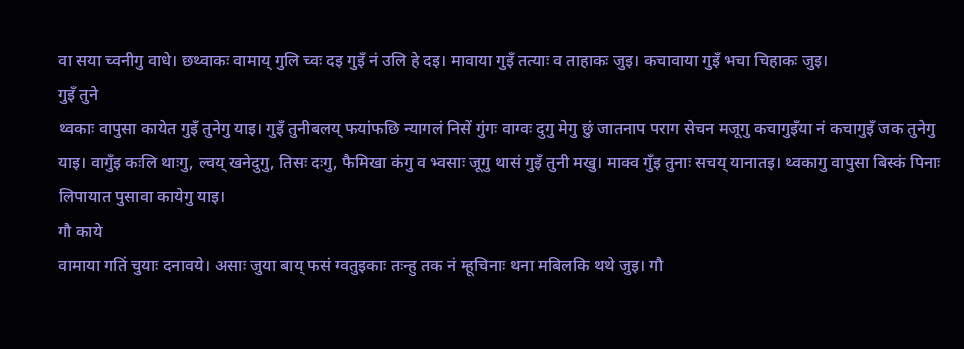वा सया च्वनीगु वाधे। छथ्वाकः वामाय् गुलि च्वः दइ गुइँ नं उलि हे दइ। मावाया गुइँ तत्याः व ताहाकः जुइ। कचावाया गुइँ भचा चिहाकः जुइ।
गुइँ तुने
थ्वकाः वापुसा कायेत गुइँ तुनेगु याइ। गुइँ तुनीबलय् फयांफछि न्यागलं निसें गुंगः वाग्वः दुगु मेगु छुं जातनाप पराग सेचन मजूगु कचागुइँया नं कचागुइँ जक तुनेगु याइ। वागुँइ कःलि थाःगु, ल्वय् खनेदुगु, तिसः दःगु, फैमिखा कंगु व भ्वसाः जूगु थासं गुइँ तुनी मखु। माक्व गुँइ तुनाः सचय् यानातइ। थ्वकागु वापुसा बिस्कं पिनाः लिपायात पुसावा कायेगु याइ।
गौ काये
वामाया गतिं चुयाः दनावये। असाः जुया बाय् फसं ग्वतुइकाः तःन्हु तक नं म्हूचिनाः थना मबिलकि थथे जुइ। गौ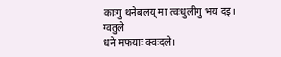काःगु थनेबलय् मा त्वःधुलीगु भय दइ।
ग्वतुले
धने मफयाः क्वःदले।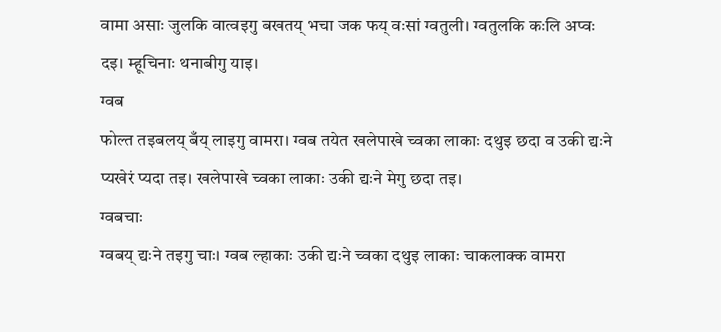वामा असाः जुलकि वात्वइगु बखतय् भचा जक फय् वःसां ग्वतुली। ग्वतुलकि कःलि अप्वः दइ। म्हूचिनाः थनाबीगु याइ।
ग्वब
फोल्त तइबलय् बँय् लाइगु वामरा। ग्वब तयेत खलेपाखे च्वका लाकाः दथुइ छदा व उकी द्यःने प्यखेरं प्यदा तइ। खलेपाखे च्वका लाकाः उकी द्यःने मेगु छदा तइ।
ग्वबचाः
ग्वबय् द्यःने तइगु चाः। ग्वब ल्हाकाः उकी द्यःने च्वका दथुइ लाकाः चाकलाक्क वामरा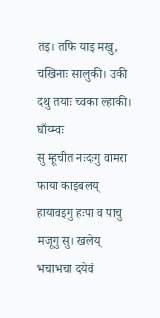तइ। तफि याइ मखु, चखिनाः सालुकी। उकी दथु तयाः च्वका ल्हाकी।
घाँय्म्वः
सु म्हूचीत नःदःगु वामरा फाया काइबलय् हायावइगु हःपा व पाचु मजूगु सु। खलेय् भचाभचा दयेवं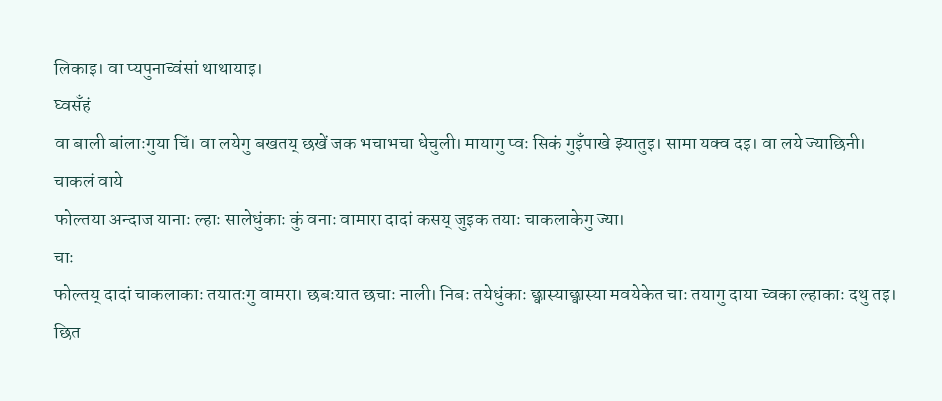लिकाइ। वा प्यपुनाच्वंसां थाथायाइ।
घ्वसँहं
वा बाली बांलाःगुया चिं। वा लयेगु बखतय् छखें जक भचाभचा धेचुली। मायागु प्वः सिकं गुइँपाखे झ्यातुइ। सामा यक्व दइ। वा लये ज्याछिनी।
चाकलं वाये
फोल्तया अन्दाज यानाः ल्हाः सालेधुंकाः कुं वनाः वामारा दादां कसय् जुइक तयाः चाकलाकेगु ज्या।
चाः
फोल्तय् दादां चाकलाकाः तयातःगु वामरा। छबःयात छचाः नाली। निबः तयेधुंकाः छ्वास्याछ्वास्या मवयेकेत चाः तयागु दाया च्वका ल्हाकाः दथु तइ।
छित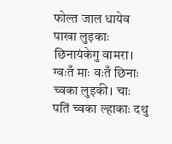फोल्त जाल धायेव पाखा लुइकाः छिनायंकेगु वामरा। ग्वःतँ माः वःतँ छिनाः च्वका लुइकी। चाः पतिं च्वका ल्हाकाः दथु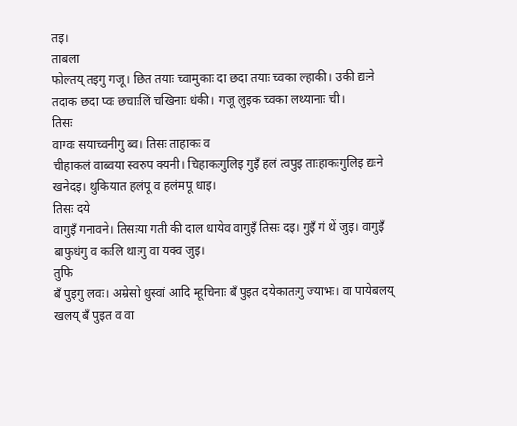तइ।
ताबला
फोल्तय् तइगु गजू। छित तयाः च्वामुकाः दा छदा तयाः च्वका ल्हाकी। उकी द्यःने तदाक छदा प्वः छचाःलिं चखिनाः धंकी। गजू लुइक च्वका लथ्यानाः ची।
तिसः
वाग्वः सयाच्वनीगु ब्व। तिसः ताहाकः व
चीहाकलं वाब्वया स्वरुप क्यनी। चिहाकःगुलिइ गुइँ हलं त्वपुइ ताःहाकःगुलिइ द्यःने खनेदइ। थुकियात हलंपू व हलंमपू धाइ।
तिसः दये
वागुइँ गनावने। तिसःया गती की दाल धायेव वागुइँ तिसः दइ। गुइँ गं थें जुइ। वागुइँ बाफुधंगु व कःलि थाःगु वा यक्व जुइ।
तुफि
बँ पुइगु लवः। अम्रेसो धुस्वां आदि म्हूचिनाः बँ पुइत दयेकातःगु ज्याभः। वा पायेबलय् खलय् बँ पुइत व वा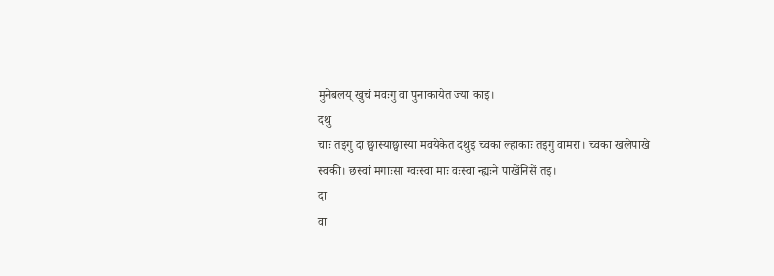मुनेबलय् खुचं मवःगु वा पुनाकायेत ज्या काइ।
दथु
चाः तइगु दा छ्वास्याछ्वास्या मवयेकेत दथुइ च्वका ल्हाकाः तइगु वामरा। च्वका खलेपाखे स्वकी। छस्वां मगाःसा ग्वःस्वा माः वःस्वा न्ह्यःने पाखेंनिसें तइ।
दा
वा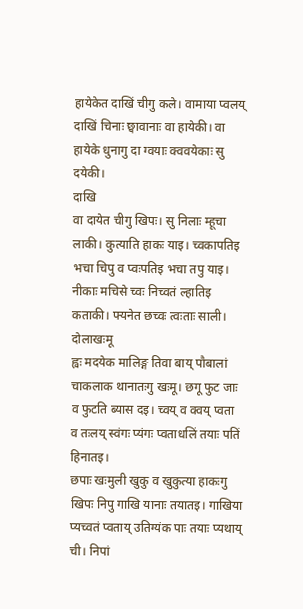हायेकेत दाखिं चीगु कले। वामाया प्वलय् दाखिं चिनाः छ्वावानाः वा हायेकी। वा हायेके धुनागु दा ग्वयाः क्ववयेकाः सु दयेकी।
दाखि
वा दायेत चीगु खिपः। सु निलाः म्हूचा लाकी। कुत्याति हाकः याइ। च्वकापतिइ भचा चिपु व प्वःपतिइ भचा तपु याइ। नीकाः मचिसे च्वः निच्वतं ल्हातिइ कताकी। फ्यनेत छच्वः त्वःताः साली।
दोलाखःमू
ह्वः मदयेक मालिङ्ग तिवा बाय् पौबालां चाकलाक थानातःगु खःमू। छगू फुट जाः व फुटति ब्यास दइ। च्वय् व क्वय् प्वता व तःलय् स्वंगः प्यंगः प्वताधलिं तयाः पतिं हिनातइ।
छपाः खःमुली खुकु व खुकुत्या हाकःगु खिपः निपु गाखि यानाः तयातइ। गाखिया प्यच्वतं प्वताय् उतिग्यंक पाः तयाः प्यथाय् ची। निपां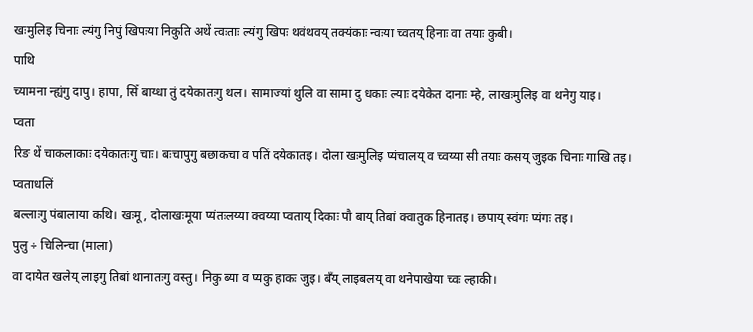खःमुलिइ चिनाः ल्यंगु निपुं खिपःया निकुति अथें त्वःताः ल्यंगु खिपः थवंथवय् तक्यंकाः न्वःया च्वतय् हिनाः वा तयाः कुबी।
पाथि
च्यामना न्ह्यंगु दापु। हापा, सिँ बाय्धा तुं दयेकातःगु थल। सामाज्यां थुलि वा सामा दु धकाः ल्याः दयेकेत दानाः म्हे, लाखःमुलिइ वा थनेगु याइ।
प्वता
रिङ थें चाकलाकाः दयेकातःगु चाः। बःचापुगु बछाकचा व पतिं दयेकातइ। दोला खःमुलिइ प्यंचालय् व च्वय्या सी तयाः कसय् जुइक चिनाः गाखि तइ।
प्वताधलिं
बल्लाःगु पंबालाया कथि। खःमू, दोलाखःमूया प्यंतःलय्या क्वय्या प्वताय् दिकाः पौ बाय् तिबां क्वातुक हिनातइ। छपाय् स्वंगः प्यंगः तइ।
पुलु ÷ चिलिन्चा (माला)
वा दायेत खलेय् लाइगु तिबां थानातःगु वस्तु। निकु ब्या व प्यकु हाकः जुइ। बँय् लाइबलय् वा थनेपाखेया च्वः ल्हाकी।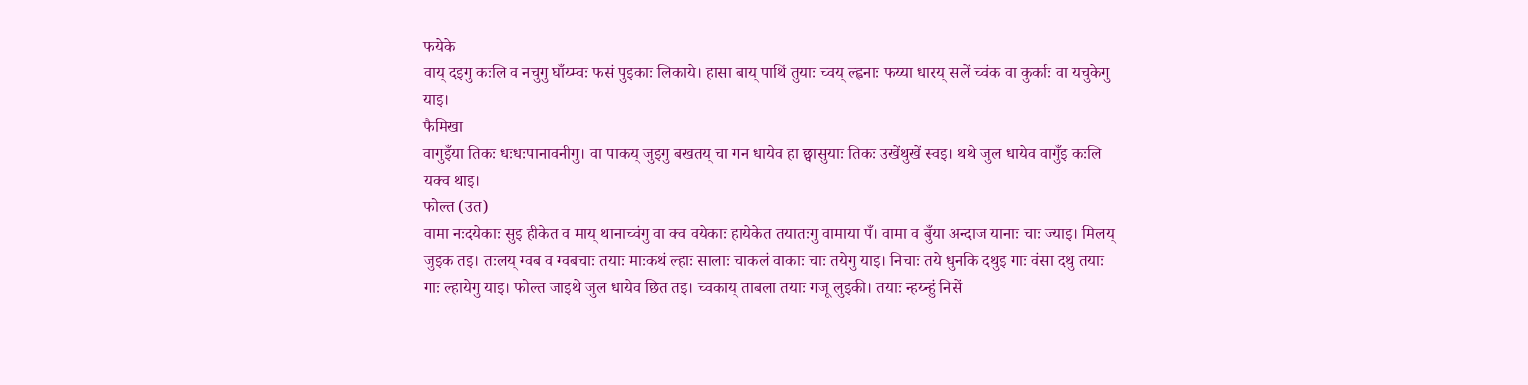फयेके
वाय् दइगु कःलि व नचुगु घाँय्म्वः फसं पुइकाः लिकाये। हासा बाय् पाथिं तुयाः च्वय् ल्ह्वनाः फय्या धारय् सलें च्वंक वा कुर्काः वा यचुकेगु याइ।
फैमिखा
वागुइँया तिकः धःधःपानावनीगु। वा पाकय् जुइगु बखतय् चा गन धायेव हा छ्वासुयाः तिकः उखेंथुखें स्वइ। थथे जुल धायेव वागुँइ कःलि यक्व थाइ।
फोल्त (उत)
वामा नःदयेकाः सुइ हीकेत व माय् थानाच्वंगु वा क्व वयेकाः हायेकेत तयातःगु वामाया पँ। वामा व बुँया अन्दाज यानाः चाः ज्याइ। मिलय् जुइक तइ। तःलय् ग्वब व ग्वबचाः तयाः माःकथं ल्हाः सालाः चाकलं वाकाः चाः तयेगु याइ। निचाः तये धुनकि दथुइ गाः वंसा दथु तयाः गाः ल्हायेगु याइ। फोल्त जाइथे जुल धायेव छित तइ। च्वकाय् ताबला तयाः गजू लुइकी। तयाः न्हय्न्हुं निसें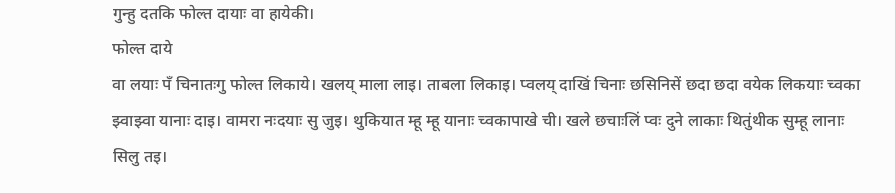गुन्हु दतकि फोल्त दायाः वा हायेकी।
फोल्त दाये
वा लयाः पँ चिनातःगु फोल्त लिकाये। खलय् माला लाइ। ताबला लिकाइ। प्वलय् दाखिं चिनाः छसिनिसें छदा छदा वयेक लिकयाः च्वका झ्वाझ्वा यानाः दाइ। वामरा नःदयाः सु जुइ। थुकियात म्हू म्हू यानाः च्वकापाखे ची। खले छचाःलिं प्वः दुने लाकाः थितुंथीक सुम्हू लानाः सिलु तइ।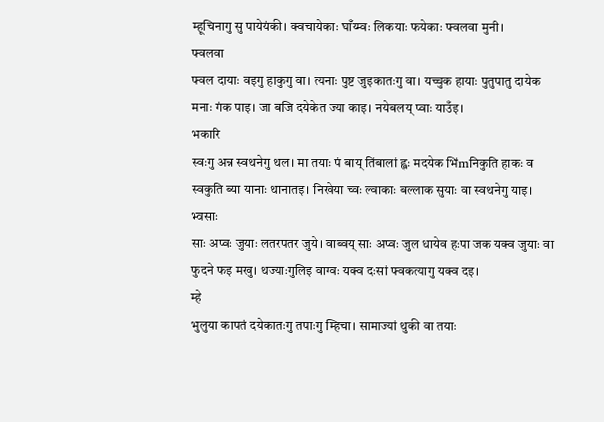म्हूचिनागु सु पायेयंकी। क्वचायेकाः घाँय्म्वः लिकयाः फयेकाः फ्वलवा मुनी।
फ्वलवा
फ्वल दायाः वइगु हाकुगु वा। त्यनाः पुष्ट जुइकातःगु वा। यच्चुक हायाः पुतुपातु दायेक मनाः गंक पाइ। जा बजि दयेकेत ज्या काइ। नयेबलय् प्वाः याउँइ।
भकारि
स्वःगु अन्न स्वथनेगु थल। मा तयाः पं बाय् तिंबालां ह्वः मदयेक भिंmनिकुति हाकः व स्वकुति ब्या यानाः थानातइ। निखेया च्वः ल्वाकाः बल्लाक सुयाः वा स्वथनेगु याइ।
भ्वसाः
साः अप्वः जुयाः लतरपतर जुये। वाब्वय् साः अप्वः जुल धायेव हःपा जक यक्व जुयाः वा फुदने फइ मखु। थज्याःगुलिइ वाग्वः यक्व दःसां फ्वकत्यागु यक्व दइ।
म्हे
भुलुया कापतं दयेकातःगु तपाःगु म्हिचा। सामाज्यां थुकी वा तयाः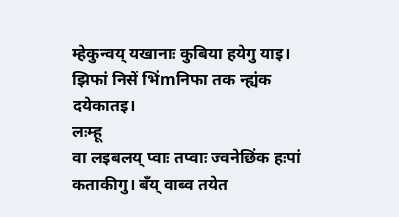म्हेकुन्वय् यखानाः कुबिया हयेगु याइ। झिफां निसें भिंmनिफा तक न्ह्यंक दयेकातइ।
लःम्हू
वा लइबलय् प्वाः तप्वाः ज्वनेछिंक हःपां कताकीगु। बँय् वाब्व तयेत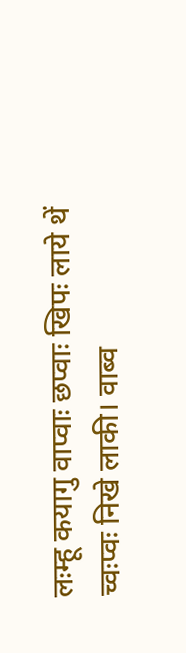लःम्हू कयागु वाप्वाः छप्वाः खिपः लाये थें च्वःप्वः निखे लाकी। वाब्व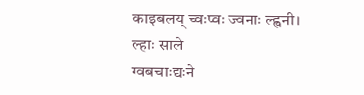काइबलय् च्वःप्वः ज्वनाः ल्ह्वनी।
ल्हाः साले
ग्वबचाःद्यःने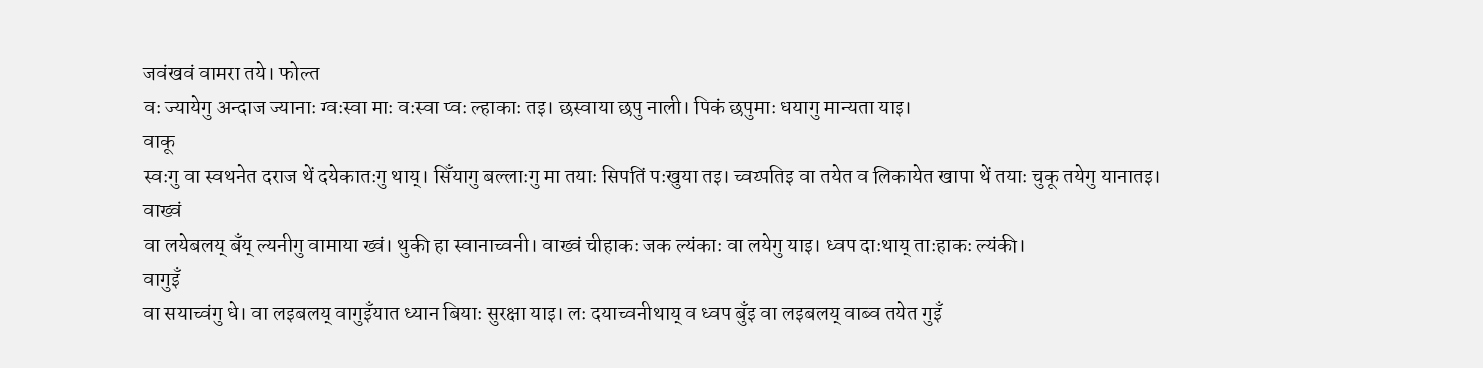जवंखवं वामरा तये। फोल्त
वः ज्यायेगु अन्दाज ज्यानाः ग्वःस्वा माः वःस्वा प्वः ल्हाकाः तइ। छस्वाया छपु नाली। पिकं छपुमाः धयागु मान्यता याइ।
वाकू
स्वःगु वा स्वथनेत दराज थें दयेकातःगु थाय्। सिँयागु बल्लाःगु मा तयाः सिपतिं पःखुया तइ। च्वय्पतिइ वा तयेत व लिकायेत खापा थें तयाः चुकू तयेगु यानातइ।
वाख्वं
वा लयेबलय् बँय् ल्यनीगु वामाया ख्वं। थुकी हा स्वानाच्वनी। वाख्वं चीहाकः जक ल्यंकाः वा लयेगु याइ। ध्वप दाःथाय् ताःहाकः ल्यंकी।
वागुइँ
वा सयाच्वंगु धे। वा लइबलय् वागुइँयात ध्यान बियाः सुरक्षा याइ। लः दयाच्वनीथाय् व ध्वप बुँइ वा लइबलय् वाब्व तयेत गुइँ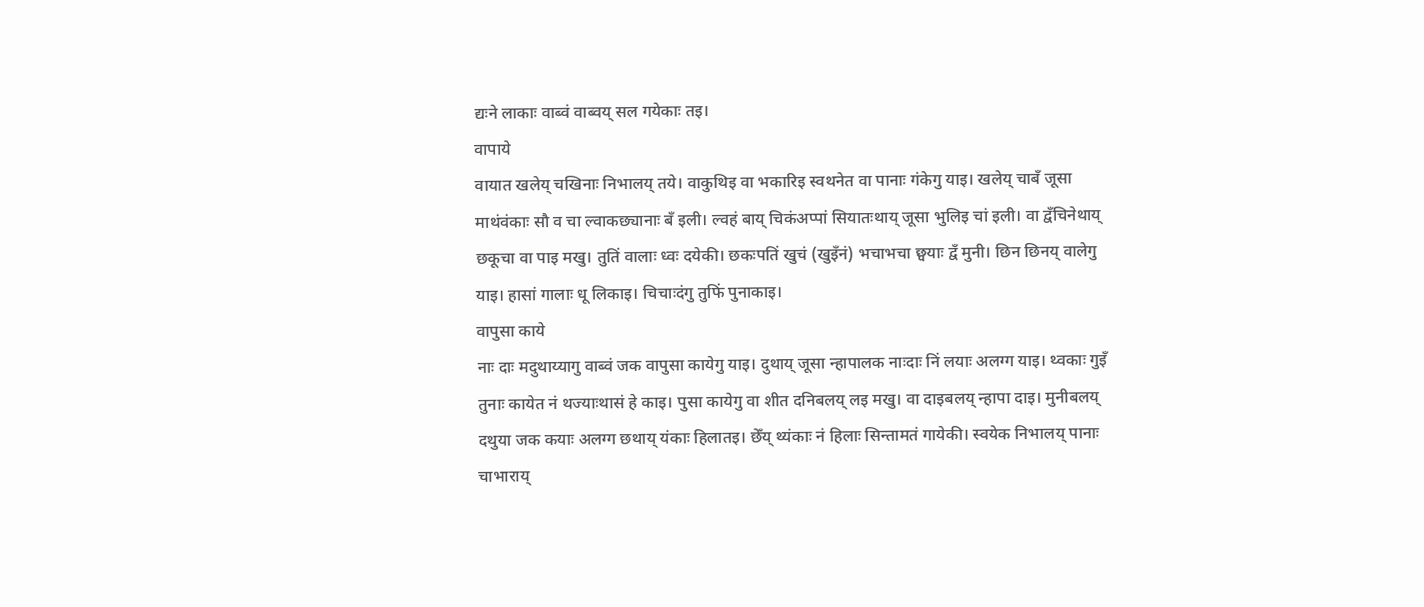द्यःने लाकाः वाब्वं वाब्वय् सल गयेकाः तइ।
वापाये
वायात खलेय् चखिनाः निभालय् तये। वाकुथिइ वा भकारिइ स्वथनेत वा पानाः गंकेगु याइ। खलेय् चाबँ जूसा माथंवंकाः सौ व चा ल्वाकछ्यानाः बँ इली। ल्वहं बाय् चिकंअप्पां सियातःथाय् जूसा भुलिइ चां इली। वा द्वँचिनेथाय् छकूचा वा पाइ मखु। तुतिं वालाः ध्वः दयेकी। छकःपतिं खुचं (खुइँनं) भचाभचा छ्वयाः द्वँ मुनी। छिन छिनय् वालेगु याइ। हासां गालाः धू लिकाइ। चिचाःदंगु तुफिं पुनाकाइ।
वापुसा काये
नाः दाः मदुथाय्यागु वाब्वं जक वापुसा कायेगु याइ। दुथाय् जूसा न्हापालक नाःदाः निं लयाः अलग्ग याइ। थ्वकाः गुइँ तुनाः कायेत नं थज्याःथासं हे काइ। पुसा कायेगु वा शीत दनिबलय् लइ मखु। वा दाइबलय् न्हापा दाइ। मुनीबलय् दथुया जक कयाः अलग्ग छथाय् यंकाः हिलातइ। छेँय् थ्यंकाः नं हिलाः सिन्तामतं गायेकी। स्वयेक निभालय् पानाः चाभाराय्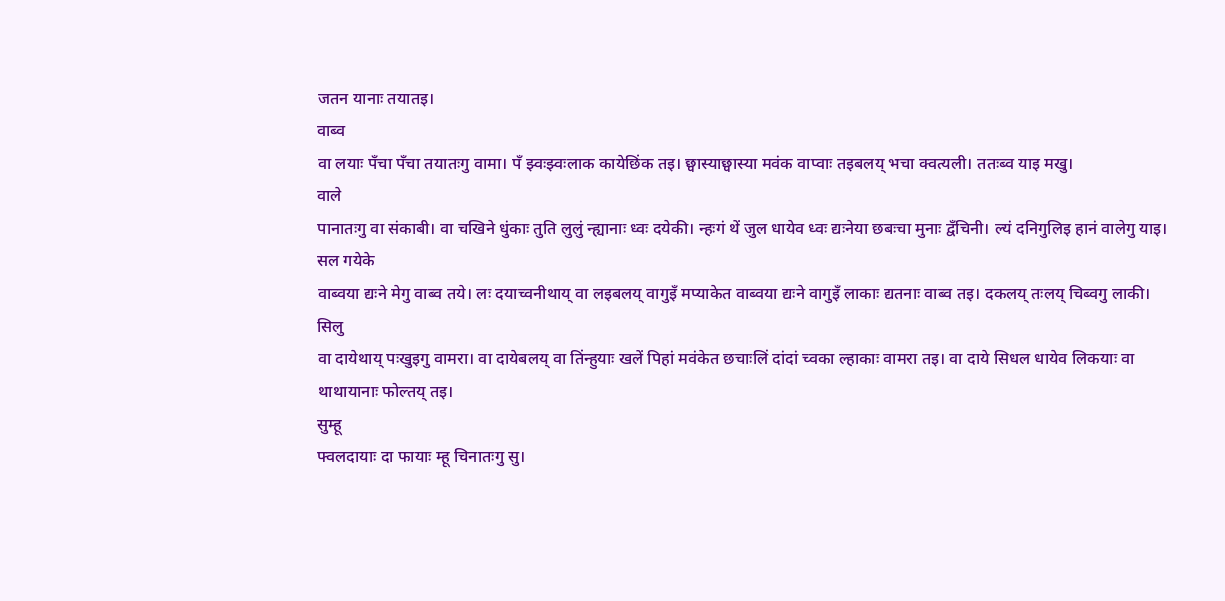जतन यानाः तयातइ।
वाब्व
वा लयाः पँचा पँचा तयातःगु वामा। पँ झ्वःझ्वःलाक कायेछिंक तइ। छ्वास्याछ्वास्या मवंक वाप्वाः तइबलय् भचा क्वत्यली। ततःब्व याइ मखु।
वाले
पानातःगु वा संकाबी। वा चखिने धुंकाः तुति लुलुं न्ह्यानाः ध्वः दयेकी। न्हःगं थें जुल धायेव ध्वः द्यःनेया छबःचा मुनाः द्वँचिनी। ल्यं दनिगुलिइ हानं वालेगु याइ।
सल गयेके
वाब्वया द्यःने मेगु वाब्व तये। लः दयाच्वनीथाय् वा लइबलय् वागुइँ मप्याकेत वाब्वया द्यःने वागुइँ लाकाः द्यतनाः वाब्व तइ। दकलय् तःलय् चिब्वगु लाकी।
सिलु
वा दायेथाय् पःखुइगु वामरा। वा दायेबलय् वा तिंन्हुयाः खलें पिहां मवंकेत छचाःलिं दांदां च्वका ल्हाकाः वामरा तइ। वा दाये सिधल धायेव लिकयाः वा थाथायानाः फोल्तय् तइ।
सुम्हू
फ्वलदायाः दा फायाः म्हू चिनातःगु सु।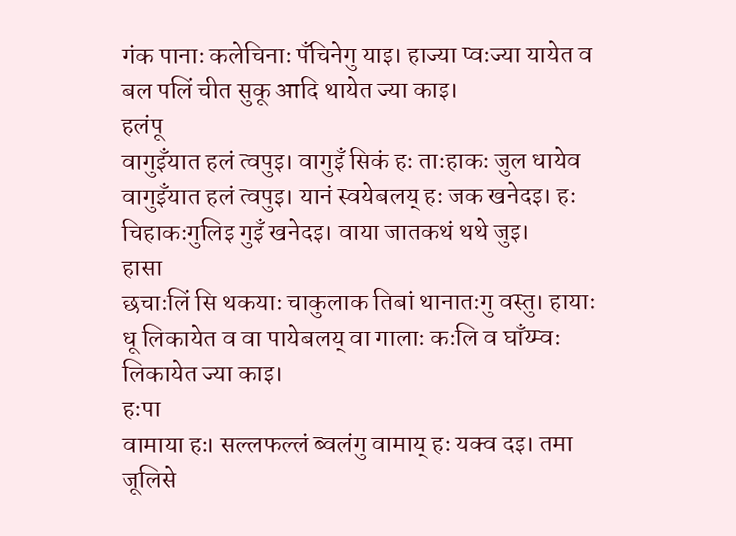गंक पानाः कलेचिनाः पँचिनेगु याइ। हाज्या प्वःज्या यायेत व बल पलिं चीत सुकू आदि थायेत ज्या काइ।
हलंपू
वागुइँयात हलं त्वपुइ। वागुइँ सिकं हः ताःहाकः जुल धायेव वागुइँयात हलं त्वपुइ। यानं स्वयेबलय् हः जक खनेदइ। हः चिहाकःगुलिइ गुइँ खनेदइ। वाया जातकथं थथे जुइ।
हासा
छचाःलिं सि थकयाः चाकुलाक तिबां थानातःगु वस्तु। हायाः धू लिकायेत व वा पायेबलय् वा गालाः कःलि व घाँय्म्वः लिकायेत ज्या काइ।
हःपा
वामाया हः। सल्लफल्लं ब्वलंगु वामाय् हः यक्व दइ। तमा जूलिसे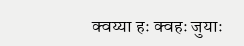क्वय्या हः क्वहः जुयाः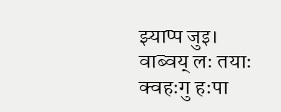झ्याप्प जुइ। वाब्वय् लः तयाः क्वहःगु हःपा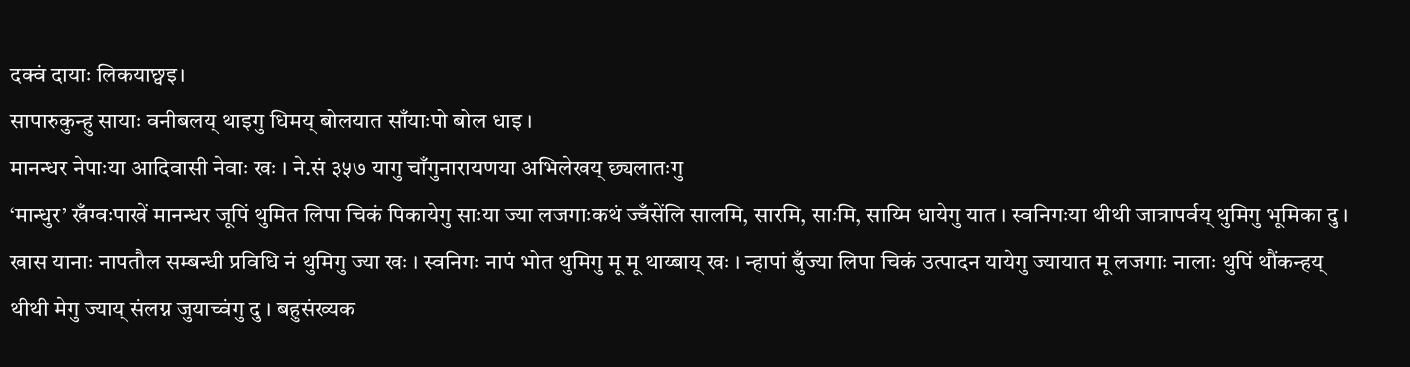दक्वं दायाः लिकयाछ्वइ।
सापारुकुन्हु सायाः वनीबलय् थाइगु धिमय् बोलयात साँयाःपो बोल धाइ ।
मानन्धर नेपाःया आदिवासी नेवाः खः । ने.सं ३५७ यागु चाँगुनारायणया अभिलेखय् छ्यलातःगु
‘मान्धुर’ खँग्वःपाखें मानन्धर जूपिं थुमित लिपा चिकं पिकायेगु साःया ज्या लजगाःकथं ज्वँसेंलि सालमि, सारमि, साःमि, साय्मि धायेगु यात । स्वनिगःया थीथी जात्रापर्वय् थुमिगु भूमिका दु । खास यानाः नापतौल सम्बन्धी प्रविधि नं थुमिगु ज्या खः । स्वनिगः नापं भोत थुमिगु मू मू थाय्बाय् खः । न्हापां बुँज्या लिपा चिकं उत्पादन यायेगु ज्यायात मू लजगाः नालाः थुपिं थौंकन्हय् थीथी मेगु ज्याय् संलग्न जुयाच्वंगु दु । बहुसंख्यक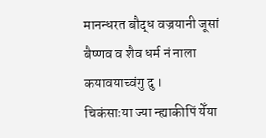मानन्धरत बौद्ध वज्रयानी जूसां बैष्णव व शैव धर्म नं नाला कयावयाच्वंगु दु ।
चिकंसाःया ज्या न्ह्याकीपिं येँया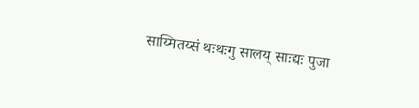साय्मितय्सं थःथःगु सालय् साःद्यः पुजा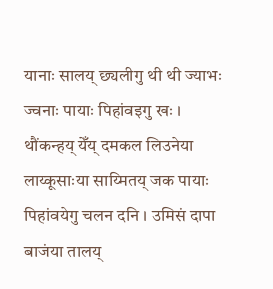यानाः सालय् छ्यलीगु थी थी ज्याभः ज्वनाः पायाः पिहांवइगु खः । थौंकन्हय् येँय् दमकल लिउनेया लाय्कूसाःया साय्मितय् जक पायाः पिहांवयेगु चलन दनि । उमिसं दापा बाजंया तालय्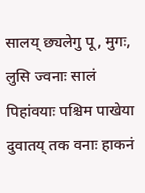सालय् छ्यलेगु पू, मुगः, लुसि ज्वनाः सालं पिहांवयाः पश्चिम पाखेया दुवातय् तक वनाः हाकनं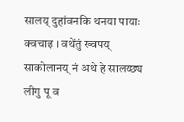सालय् दुहांवनकि थनया पायाः क्वचाइ । वथेंतुं ख्वपय् साकोलानय् नं अथे हे सालय्छ्य लीगु पू व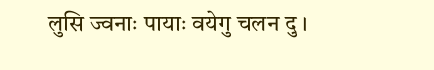लुसि ज्वनाः पायाः वयेगु चलन दु ।